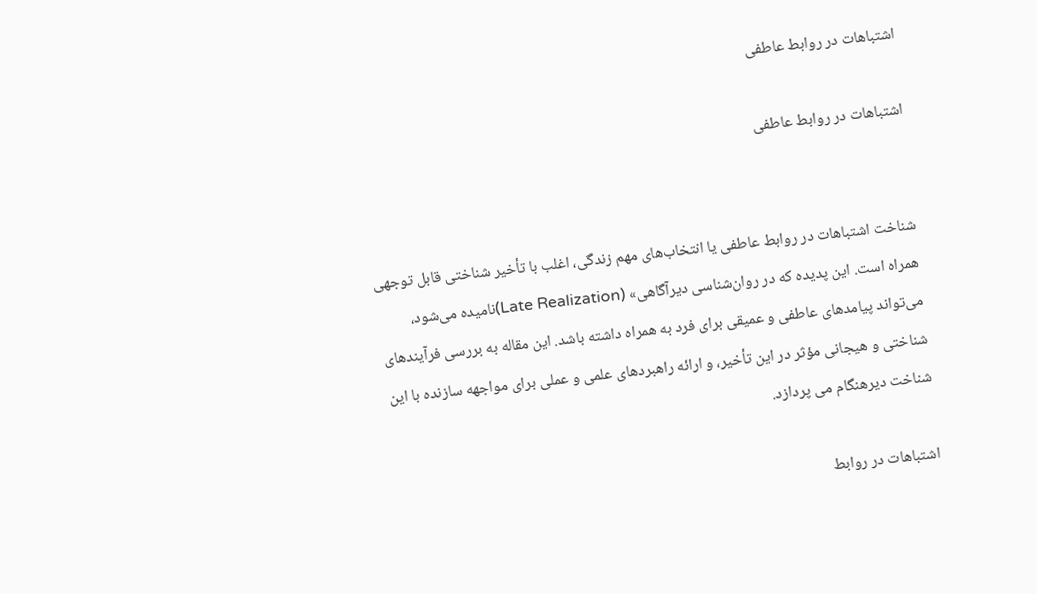اشتباهات در روابط عاطفی

اشتباهات در روابط عاطفی


شناخت اشتباهات در روابط عاطفی یا انتخاب‌های مهم زندگی، اغلب با تأخیر شناختی قابل ‌توجهی همراه است. این پدیده که در روان‌شناسی دیرآگاهی» (Late Realization)نامیده می‌شود، می‌تواند پیامدهای عاطفی و عمیقی برای فرد به همراه داشته باشد. این مقاله به بررسی فرآیندهای شناختی و هیجانی مؤثر در این تأخیر، و ارائه راهبردهای علمی و عملی برای مواجهه سازنده با این شناخت دیرهنگام می ‌پردازد.

اشتباهات در روابط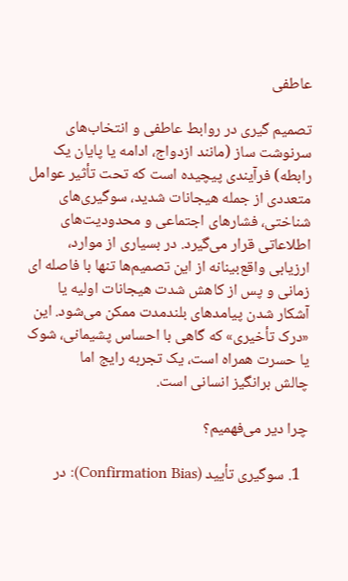عاطفی

تصمیم‌ گیری در روابط عاطفی و انتخاب‌های سرنوشت‌ ساز (مانند ازدواج، ادامه یا پایان یک رابطه) فرآیندی پیچیده است که تحت تأثیر عوامل متعددی از جمله هیجانات شدید، سوگیری‌های شناختی، فشارهای اجتماعی و محدودیت‌های اطلاعاتی قرار می‌گیرد. در بسیاری از موارد، ارزیابی واقع‌بینانه از این تصمیم‌ها تنها با فاصله ‌ای زمانی و پس از کاهش شدت هیجانات اولیه یا آشکار شدن پیامدهای بلندمدت ممکن می‌شود. این «درک تأخیری» که گاهی با احساس پشیمانی، شوک یا حسرت همراه است، یک تجربه رایج اما چالش ‌برانگیز انسانی است.

چرا دیر می‌فهمیم؟

  1. سوگیری تأیید (Confirmation Bias): در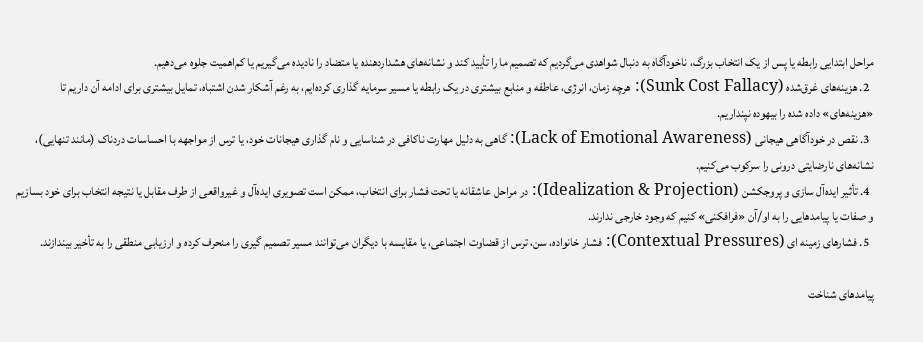مراحل ابتدایی رابطه یا پس از یک انتخاب بزرگ، ناخودآگاه به دنبال شواهدی می‌گردیم که تصمیم ما را تأیید کند و نشانه‌های هشداردهنده یا متضاد را نادیده می‌گیریم یا کم‌اهمیت جلوه می‌دهیم.
  2. هزینه‌های غرق‌شده (Sunk Cost Fallacy): هرچه زمان، انرژی، عاطفه و منابع بیشتری در یک رابطه یا مسیر سرمایه ‌گذاری کرده‌ایم، به رغم آشکار شدن اشتباه، تمایل بیشتری برای ادامه آن داریم تا «هزینه‌های» داده شده را بیهوده نپنداریم.
  3. نقص در خودآگاهی هیجانی (Lack of Emotional Awareness): گاهی به دلیل مهارت ناکافی در شناسایی و نام‌ گذاری هیجانات خود، یا ترس از مواجهه با احساسات دردناک (مانند تنهایی)، نشانه‌های نارضایتی درونی را سرکوب می‌کنیم.
  4. تأثیر ایده‌آل ‌سازی و پروجکشن (Idealization & Projection): در مراحل عاشقانه یا تحت فشار برای انتخاب، ممکن است تصویری ایده‌آل و غیرواقعی از طرف مقابل یا نتیجه انتخاب برای خود بسازیم و صفات یا پیامدهایی را به او/آن «فرافکنی» کنیم که وجود خارجی ندارند.
  5. فشارهای زمینه‌ ای (Contextual Pressures): فشار خانواده، سن، ترس از قضاوت اجتماعی، یا مقایسه با دیگران می‌توانند مسیر تصمیم‌ گیری را منحرف کرده و ارزیابی منطقی را به تأخیر بیندازند.

پیامدهای شناخت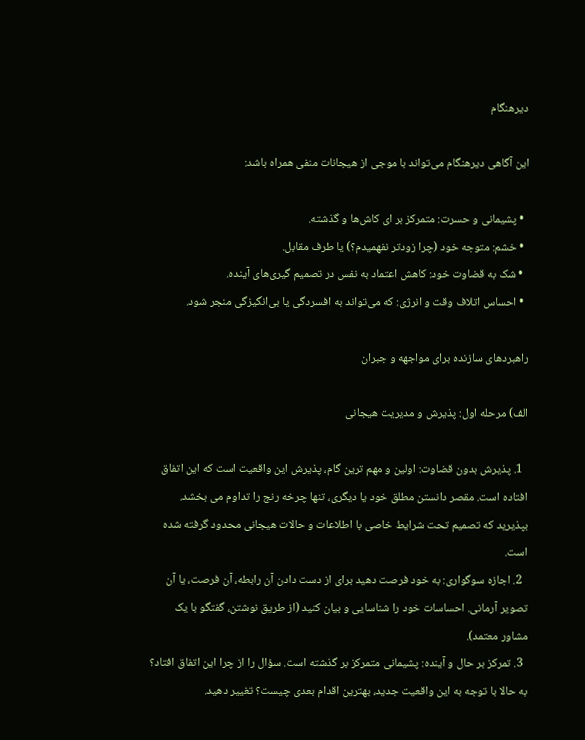دیرهنگام

این آگاهی دیرهنگام می‌تواند با موجی از هیجانات منفی همراه باشد:

  • پشیمانی و حسرت: متمرکز بر ای کاش‌ها و گذشته.
  • خشم: متوجه خود (چرا زودتر نفهمیدم؟) یا طرف مقابل.
  • شک به قضاوت خود: کاهش اعتماد به ‌نفس در تصمیم ‌گیری‌های آینده.
  • احساس اتلاف وقت و انرژی: که می‌تواند به افسردگی یا بی‌انگیزگی منجر شود.

راهبردهای سازنده برای مواجهه و جبران

الف) مرحله اول: پذیرش و مدیریت هیجانی

  1. پذیرش بدون قضاوت: اولین و مهم‌ ترین گام، پذیرش این واقعیت است که این اتفاق افتاده است. مقصر دانستن مطلق خود یا دیگری، تنها چرخه رنج را تداوم می ‌بخشد. بپذیرید که تصمیم تحت شرایط خاصی با اطلاعات و حالات هیجانی محدود گرفته شده است.
  2. اجازه سوگواری: به خود فرصت دهید برای از دست دادن آن رابطه، آن فرصت، یا آن تصویر آرمانی. احساسات خود را شناسایی و بیان کنید (از طریق نوشتن، گفتگو با یک مشاور معتمد).
  3. تمرکز بر حال و آینده: پشیمانی متمرکز بر گذشته است. سؤال را از چرا این اتفاق افتاد؟ به حالا با توجه به این واقعیت جدید، بهترین اقدام بعدی چیست؟ تغییر دهید.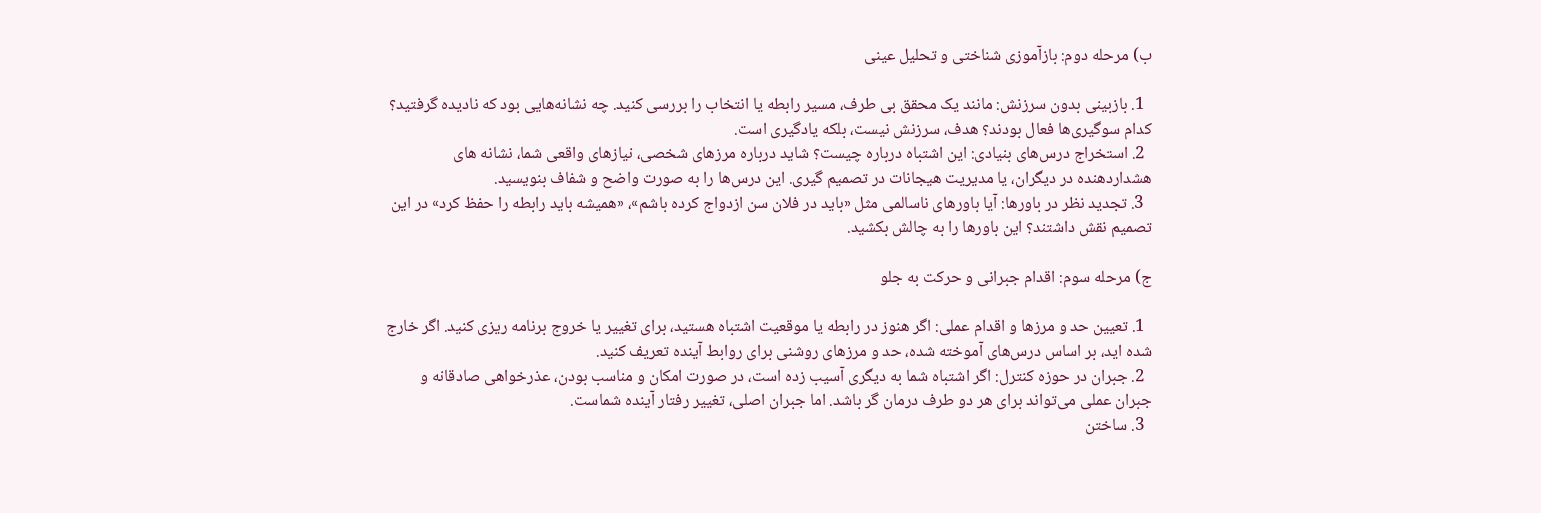ب) مرحله دوم: بازآموزی شناختی و تحلیل عینی

  1. بازبینی بدون سرزنش: مانند یک محقق بی ‌طرف، مسیر رابطه یا انتخاب را بررسی کنید. چه نشانه‌هایی بود که نادیده گرفتید؟ کدام سوگیری‌ها فعال بودند؟ هدف، سرزنش نیست، بلکه یادگیری است.
  2. استخراج درس‌های بنیادی: این اشتباه درباره چیست؟ شاید درباره مرزهای شخصی، نیازهای واقعی شما، نشانه‌ های هشداردهنده در دیگران، یا مدیریت هیجانات در تصمیم ‌گیری. این درس‌ها را به صورت واضح و شفاف بنویسید.
  3. تجدید نظر در باورها: آیا باورهای ناسالمی مثل «باید در فلان سن ازدواج کرده باشم»، «همیشه باید رابطه را حفظ کرد» در این تصمیم نقش داشتند؟ این باورها را به چالش بکشید.

ج) مرحله سوم: اقدام جبرانی و حرکت به جلو

  1. تعیین حد و مرزها و اقدام عملی: اگر هنوز در رابطه یا موقعیت اشتباه هستید، برای تغییر یا خروج برنامه ‌ریزی کنید. اگر خارج شده ‌اید، بر اساس درس‌های آموخته شده، حد و مرزهای روشنی برای روابط آینده تعریف کنید.
  2. جبران در حوزه کنترل: اگر اشتباه شما به دیگری آسیب زده است، در صورت امکان و مناسب بودن، عذرخواهی صادقانه و جبران عملی می‌تواند برای هر دو طرف درمان‌ گر باشد. اما جبران اصلی، تغییر رفتار آینده شماست.
  3. ساختن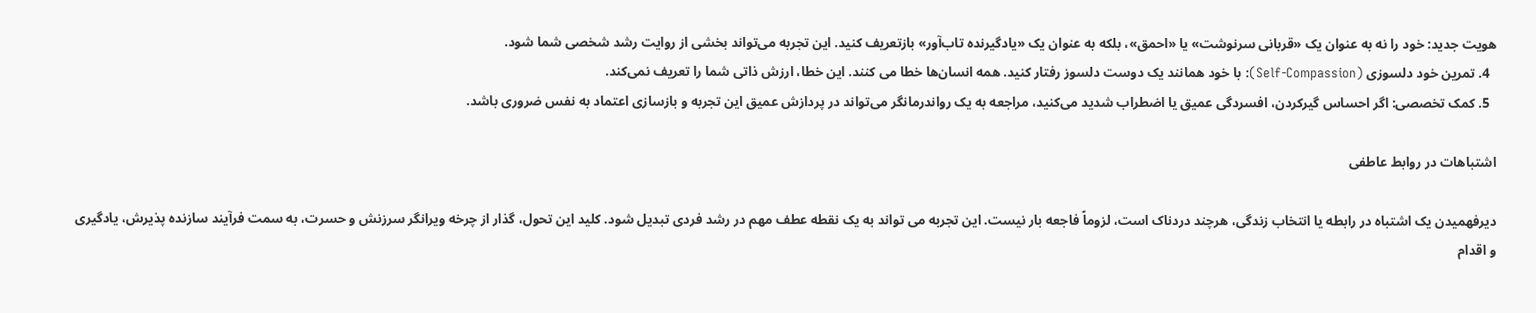هویت جدید: خود را نه به عنوان یک «قربانی سرنوشت» یا «احمق»، بلکه به عنوان یک «یادگیرنده تاب‌آور» بازتعریف کنید. این تجربه می‌تواند بخشی از روایت رشد شخصی شما شود.
  4. تمرین خود دلسوزی (Self-Compassion): با خود همانند یک دوست دلسوز رفتار کنید. همه انسان‌ها خطا می ‌کنند. این خطا، ارزش ذاتی شما را تعریف نمی‌کند.
  5. کمک تخصصی: اگر احساس گیرکردن، افسردگی عمیق یا اضطراب شدید می‌کنید، مراجعه به یک رواندرمانگر می‌تواند در پردازش عمیق این تجربه و بازسازی اعتماد به‌ نفس ضروری باشد.

اشتباهات در روابط عاطفی

دیرفهمیدن یک اشتباه در رابطه یا انتخاب زندگی، هرچند دردناک است، لزوماً فاجعه ‌بار نیست. این تجربه می ‌تواند به یک نقطه عطف مهم در رشد فردی تبدیل شود. کلید این تحول، گذار از چرخه ویرانگر سرزنش و حسرت، به سمت فرآیند سازنده پذیرش، یادگیری و اقدام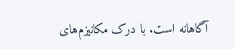آگاهانه است. با درک مکانیزم‌های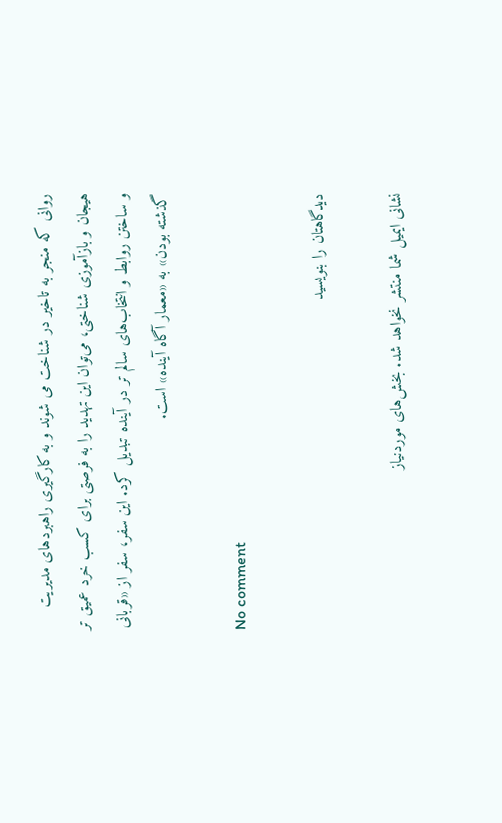روانی که منجر به تاخیر در شناخت می ‌شوند و به کارگیری راهبردهای مدیریت هیجان و بازآموزی شناختی، می‌توان این تهدید را به فرصتی برای کسب خرد عمیق ‌تر و ساختن روابط و انتخاب‌های سالم ‌تر در آینده تبدیل کرد. این سفر، سفر از «قربانی گذشته بودن» به «معمار آگاه آینده» است.

No comment

دیدگاهتان را بنویسید

نشانی ایمیل شما منتشر نخواهد شد. بخش‌های موردنیاز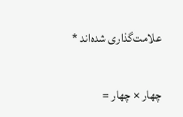علامت‌گذاری شده‌اند *

چهار × چهار =